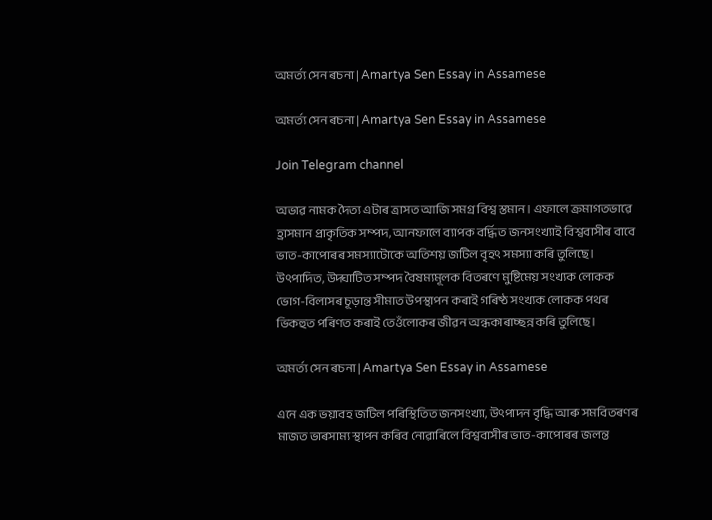অমর্ত্য সেন ৰচনা | Amartya Sen Essay in Assamese

অমর্ত্য সেন ৰচনা | Amartya Sen Essay in Assamese

Join Telegram channel

অভাৱ নামক দৈত্য এটাৰ ত্ৰাসত আজি সমগ্র বিশ্ব স্তমান। এফালে ক্রমাগতভাৱে হ্রাসমান প্রাকৃতিক সম্পদ, আনফালে ব্যাপক বৰ্দ্ধিত জনসংখ্যাই বিশ্ববাসীৰ বাবে ভাত-কাপোৰৰ সমস্যাটোকে অতিশয় জটিল বৃহৎ সমস্যা কৰি তুলিছে। উৎপাদিত, উদ্ঘাটিত সম্পদ বৈষম্যমূলক বিতৰণে মুষ্টিমেয় সংখ্যক লোকক ভোগ-বিলাসৰ চূড়ান্ত সীমাত উপস্থাপন কৰাই গৰিষ্ঠ সংখ্যক লোকক পথৰ ভিকহুত পৰিণত কৰাই তেওঁলোকৰ জীৱন অন্ধকাৰাচ্ছন্ন কৰি তুলিছে।

অমর্ত্য সেন ৰচনা | Amartya Sen Essay in Assamese

এনে এক ভয়াবহ জটিল পৰিস্থিতিত জনসংখ্যা, উৎপাদন বৃদ্ধি আৰু সমবিতৰণৰ মাজত ভাৰসাম্য স্থাপন কৰিব নোৱাৰিলে বিশ্ববাসীৰ ভাত-কাপোৰৰ জলন্ত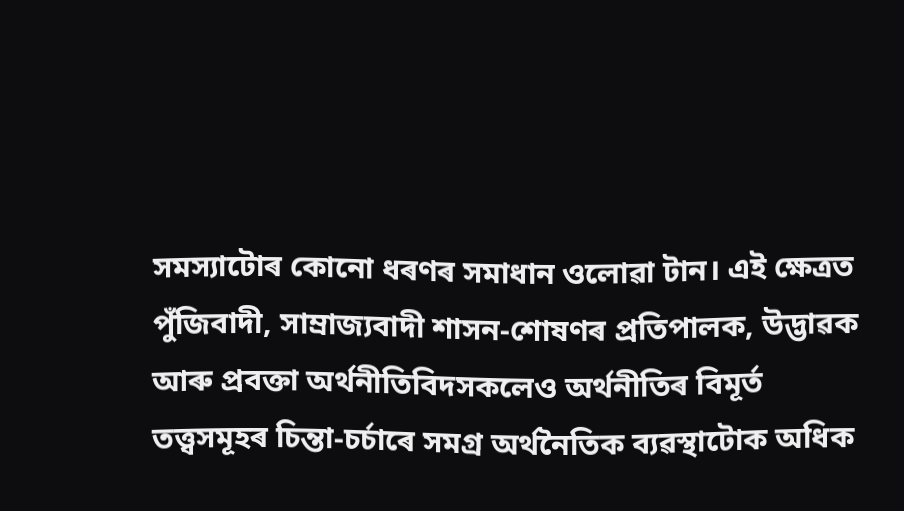সমস্যাটোৰ কোনো ধৰণৰ সমাধান ওলোৱা টান। এই ক্ষেত্ৰত পুঁজিবাদী, সাম্রাজ্যবাদী শাসন-শোষণৰ প্ৰতিপালক, উদ্ভাৱক আৰু প্ৰবক্তা অর্থনীতিবিদসকলেও অর্থনীতিৰ বিমূৰ্ত তত্ত্বসমূহৰ চিন্তা-চৰ্চাৰে সমগ্ৰ অৰ্থনৈতিক ব্যৱস্থাটোক অধিক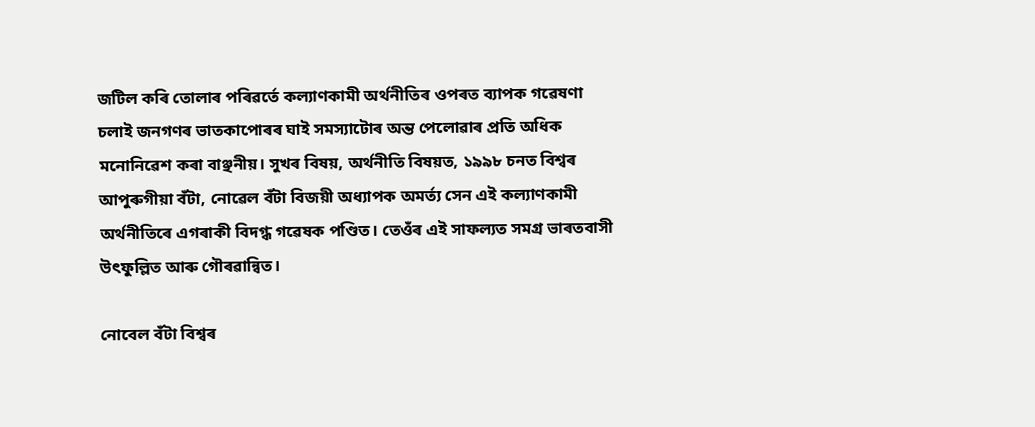জটিল কৰি তোলাৰ পৰিৱৰ্তে কল্যাণকামী অৰ্থনীতিৰ ওপৰত ব্যাপক গৱেষণা চলাই জনগণৰ ভাতকাপোৰৰ ঘাই সমস্যাটোৰ অন্ত পেলোৱাৰ প্ৰতি অধিক মনোনিৱেশ কৰা বাঞ্ছনীয়। সুখৰ বিষয়, অর্থনীতি বিষয়ত, ১৯৯৮ চনত বিশ্বৰ আপুৰুগীয়া বঁটা, নোৱেল বঁটা বিজয়ী অধ্যাপক অমর্ত্য সেন এই কল্যাণকামী অর্থনীতিৰে এগৰাকী বিদগ্ধ গৱেষক পণ্ডিত। তেওঁৰ এই সাফল্যত সমগ্ৰ ভাৰতবাসী উৎফুল্লিত আৰু গৌৰৱান্বিত।

নোবেল বঁটা বিশ্বৰ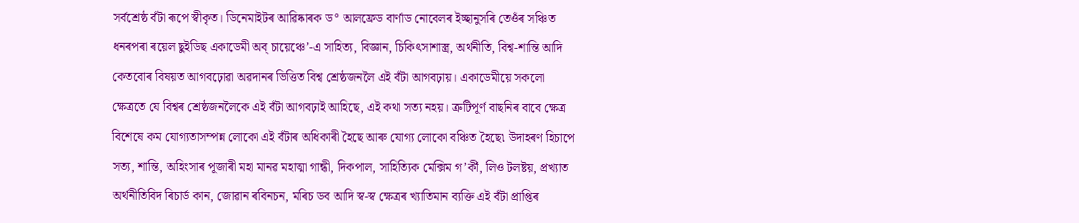সৰ্বশ্ৰেষ্ঠ বঁটা ৰূপে স্বীকৃত। ডিনেমাইটৰ আৱিষ্কাৰক ড° আলফ্রেড বার্ণাড নোবেলৰ ইচ্ছানুসৰি তেওঁৰ সঞ্চিত ধনৰপৰা ৰয়েল ছুইডিছ একাডেমী অব্ চায়েঞ্চে’-এ সাহিত্য, বিজ্ঞান, চিকিৎসাশাস্ত্র, অর্থনীতি, বিশ্ব-শান্তি আদি কেতবোৰ বিষয়ত আগবঢ়োৱা অৱদানৰ ভিত্তিত বিশ্ব শ্রেষ্ঠজনলৈ এই বঁটা আগবঢ়ায়। একাডেমীয়ে সকলো ক্ষেত্ৰতে যে বিশ্বৰ শ্ৰেষ্ঠজনলৈকে এই বঁটা আগবঢ়াই আহিছে, এই কথা সত্য নহয়। ত্রুটিপূর্ণ বাছনিৰ বাবে ক্ষেত্র বিশেষে কম যোগ্যতাসম্পন্ন লোকো এই বঁটাৰ অধিকাৰী হৈছে আৰু যোগ্য লোকো বঞ্চিত হৈছে৷ উদাহৰণ হিচাপে সত্য, শান্তি, অহিংসাৰ পূজাৰী মহা মানৱ মহাত্মা গান্ধী, দিকপাল, সাহিত্যিক মেক্সিম গ’ৰ্কী, লিও টলষ্টয়, প্রখ্যাত অর্থনীতিবিদ ৰিচাৰ্ড কান, জোৱান ৰবিনচন, মৰিচ ডব আদি স্ব-স্ব ক্ষেত্ৰৰ খ্যাতিমান ব্যক্তি এই বঁটা প্ৰাপ্তিৰ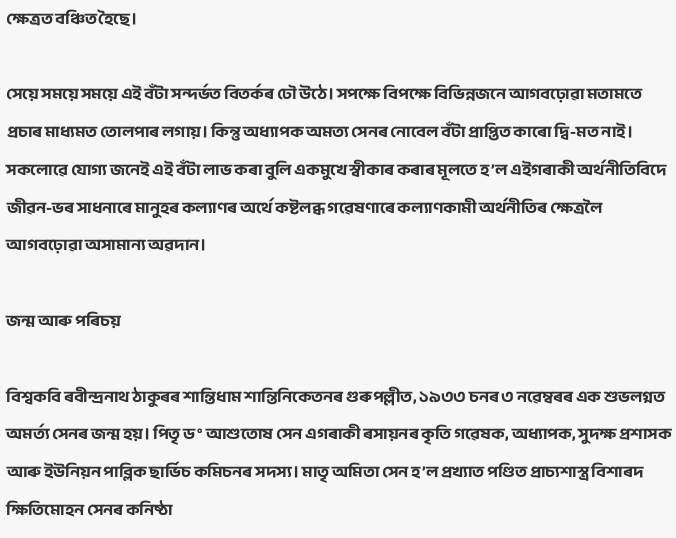ক্ষেত্ৰত বঞ্চিত হৈছে।

সেয়ে সময়ে সময়ে এই বঁটা সন্দৰ্ভত বিতৰ্কৰ ঢৌ উঠে। সপক্ষে বিপক্ষে বিভিন্নজনে আগবঢ়োৱা মতামতে প্ৰচাৰ মাধ্যমত তোলপাৰ লগায়। কিন্তু অধ্যাপক অমত্য সেনৰ নোবেল বঁটা প্রাপ্তিত কাৰো দ্বি-মত নাই। সকলোৱে যোগ্য জনেই এই বঁটা লাভ কৰা বুলি একমুখে স্বীকাৰ কৰাৰ মূলতে হ’ল এইগৰাকী অর্থনীতিবিদে জীৱন-ভৰ সাধনাৰে মানুহৰ কল্যাণৰ অৰ্থে কষ্টলব্ধ গৱেষণাৰে কল্যাণকামী অর্থনীতিৰ ক্ষেত্ৰলৈ আগবঢ়োৱা অসামান্য অৱদান।

জন্ম আৰু পৰিচয়

বিশ্বকবি ৰবীন্দ্ৰনাথ ঠাকুৰৰ শান্তিধাম শান্তিনিকেতনৰ গুৰুপল্লীত, ১৯৩৩ চনৰ ৩ নৱেম্বৰৰ এক শুভলগ্নত অমর্ত্য সেনৰ জন্ম হয়। পিতৃ ড° আশুতোষ সেন এগৰাকী ৰসায়নৰ কৃতি গৱেষক, অধ্যাপক, সুদক্ষ প্রশাসক আৰু ইউনিয়ন পাব্লিক ছাৰ্ভিচ কমিচনৰ সদস্য। মাতৃ অমিতা সেন হ’ল প্রখ্যাত পণ্ডিত প্ৰাচ্যশাস্ত্ৰ বিশাৰদ ক্ষিতিমোহন সেনৰ কনিষ্ঠা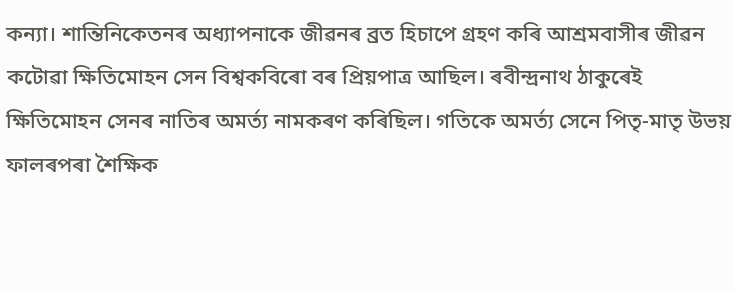কন্যা। শান্তিনিকেতনৰ অধ্যাপনাকে জীৱনৰ ব্ৰত হিচাপে গ্ৰহণ কৰি আশ্ৰমবাসীৰ জীৱন কটোৱা ক্ষিতিমোহন সেন বিশ্বকবিৰো বৰ প্ৰিয়পাত্ৰ আছিল। ৰবীন্দ্ৰনাথ ঠাকুৰেই ক্ষিতিমোহন সেনৰ নাতিৰ অমর্ত্য নামকৰণ কৰিছিল। গতিকে অমর্ত্য সেনে পিতৃ-মাতৃ উভয় ফালৰপৰা শৈক্ষিক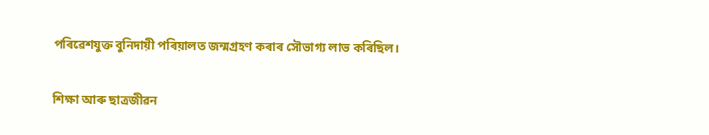পৰিৱেশযুক্ত বুনিদায়ী পৰিয়ালত জন্মগ্ৰহণ কৰাৰ সৌভাগ্য লাভ কৰিছিল।

শিক্ষা আৰু ছাত্রজীৱন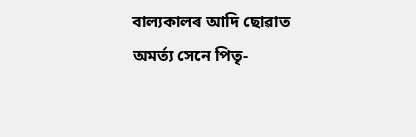বাল্যকালৰ আদি ছোৱাত অমর্ত্য সেনে পিতৃ-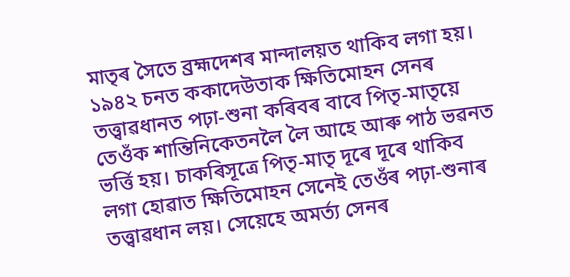মাতৃৰ সৈতে ব্ৰহ্মদেশৰ মান্দালয়ত থাকিব লগা হয়। ১৯৪২ চনত ককাদেউতাক ক্ষিতিমোহন সেনৰ তত্ত্বাৱধানত পঢ়া-শুনা কৰিবৰ বাবে পিতৃ-মাতৃয়ে তেওঁক শান্তিনিকেতনলৈ লৈ আহে আৰু পাঠ ভৱনত ভৰ্ত্তি হয়। চাকৰিসূত্রে পিতৃ-মাতৃ দূৰে দূৰে থাকিব লগা হোৱাত ক্ষিতিমোহন সেনেই তেওঁৰ পঢ়া-শুনাৰ তত্ত্বাৱধান লয়। সেয়েহে অমর্ত্য সেনৰ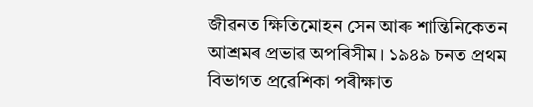জীৱনত ক্ষিতিমোহন সেন আৰু শান্তিনিকেতন আশ্ৰমৰ প্ৰভাৱ অপৰিসীম। ১৯৪৯ চনত প্রথম বিভাগত প্ৰৱেশিকা পৰীক্ষাত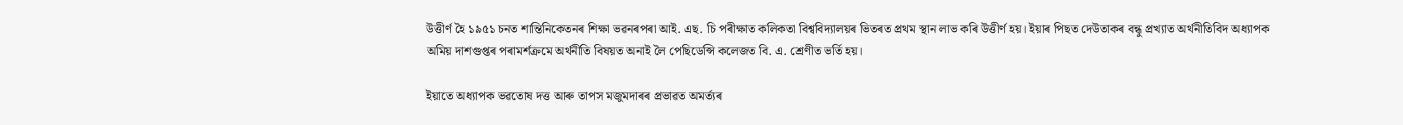উত্তীর্ণ হৈ ১৯৫১ চনত শান্তিনিকেতনৰ শিক্ষা ভৱনৰপৰা আই. এছ. চি পৰীক্ষাত কলিকতা বিশ্ববিদ্যালয়ৰ ভিতৰত প্ৰথম স্থান লাভ কৰি উত্তীর্ণ হয়। ইয়াৰ পিছত দেউতাকৰ বন্ধু প্রখ্যাত অর্থনীতিবিদ অধ্যাপক অমিয় দাশগুপ্তৰ পৰামৰ্শক্রমে অর্থনীতি বিষয়ত অনাই লৈ পেছিডেন্সি কলেজত বি. এ. শ্রেণীত ভর্তি হয়।

ইয়াতে অধ্যাপক ভৱতোষ দত্ত আৰু তাপস মজুমদাৰৰ প্ৰভাৱত অমর্ত্যৰ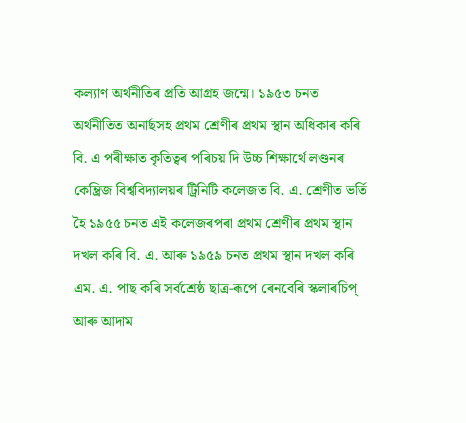কল্যাণ অৰ্থনীতিৰ প্রতি আগ্রহ জন্মে। ১৯৫৩ চনত অর্থনীতিত অনাৰ্ছসহ প্রথম শ্ৰেণীৰ প্ৰথম স্থান অধিকাৰ কৰি বি. এ পৰীক্ষাত কৃতিত্বৰ পৰিচয় দি উচ্চ শিক্ষার্থে লণ্ডনৰ কেম্ব্রিজ বিশ্ববিদ্যালয়ৰ ট্রিনিটি কলেজত বি. এ. শ্ৰেণীত ভৰ্তি হৈ ১৯৫৫ চনত এই কলেজৰপৰা প্ৰথম শ্ৰেণীৰ প্ৰথম স্থান দখল কৰি বি. এ. আৰু ১৯৫৯ চনত প্ৰথম স্থান দখল কৰি এম. এ. পাছ কৰি সৰ্বশ্ৰেষ্ঠ ছাত্ৰ-ৰূপে ৰেনবেৰি স্কলাৰচিপ্‌ আৰু আদাম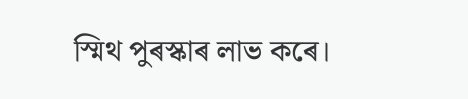স্মিথ পুৰস্কাৰ লাভ কৰে।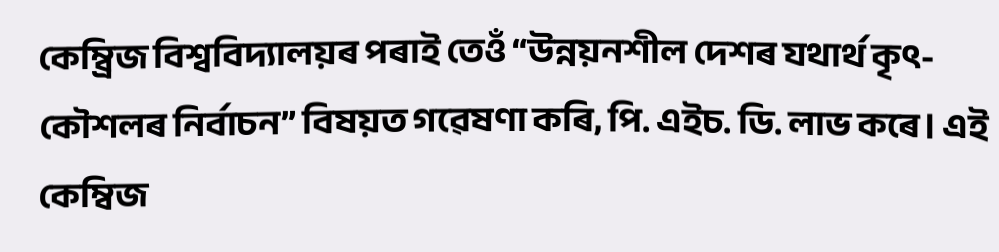কেম্ব্রিজ বিশ্ববিদ্যালয়ৰ পৰাই তেওঁ “উন্নয়নশীল দেশৰ যথাৰ্থ কৃৎ-কৌশলৰ নিৰ্বাচন” বিষয়ত গৱেষণা কৰি, পি. এইচ. ডি. লাভ কৰে। এই কেম্বিজ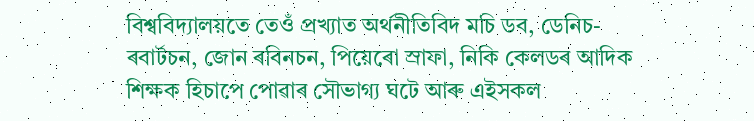বিশ্ববিদ্যালয়তে তেওঁ প্ৰখ্যাত অর্থনীতিবিদ মচি ডব, ডেনিচ- ৰবাৰ্টচন, জোন ৰবিনচন, পিয়েৰো স্ৰাফা, নিকি কেলডৰ আদিক শিক্ষক হিচাপে পোৱাৰ সৌভাগ্য ঘটে আৰু এইসকল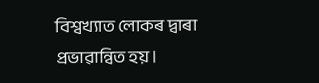বিশ্বখ্যাত লোকৰ দ্বাৰা প্ৰভাৱান্বিত হয়।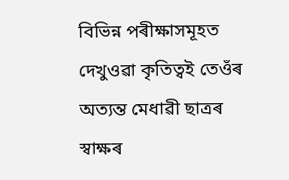বিভিন্ন পৰীক্ষাসমূহত দেখুওৱা কৃতিত্বই তেওঁৰ অত্যন্ত মেধাৱী ছাত্ৰৰ স্বাক্ষৰ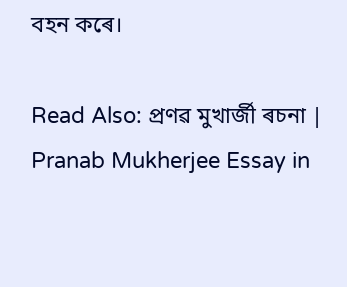বহন কৰে।

Read Also: প্ৰণৱ মুখার্জী ৰচনা | Pranab Mukherjee Essay in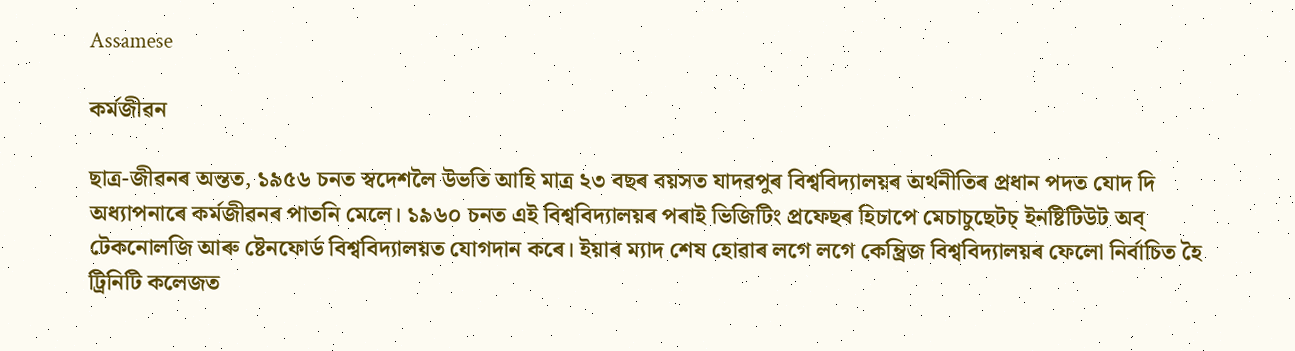Assamese

কৰ্মজীৱন

ছাত্ৰ-জীৱনৰ অন্তত, ১৯৫৬ চনত স্বদেশলৈ উভতি আহি মাত্র ২৩ বছৰ বয়সত যাদৱপুৰ বিশ্ববিদ্যালয়ৰ অৰ্থনীতিৰ প্ৰধান পদত যোদ দি অধ্যাপনাৰে কৰ্মজীৱনৰ পাতনি মেলে। ১৯৬০ চনত এই বিশ্ববিদ্যালয়ৰ পৰাই ভিজিটিং প্রফেছৰ হিচাপে মেচাচুছেটচ্ ইনষ্টিটিউট অব্ টেকনোলজি আৰু ষ্টেনফোর্ড বিশ্ববিদ্যালয়ত যোগদান কৰে। ইয়াৰ ম্যাদ শেষ হোৱাৰ লগে লগে কেম্ব্রিজ বিশ্ববিদ্যালয়ৰ ফেলো নির্বাচিত হৈ ট্রিনিটি কলেজত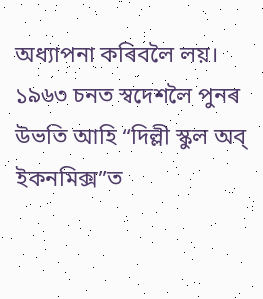অধ্যাপনা কৰিবলৈ লয়। ১৯৬৩ চনত স্বদেশলৈ পুনৰ উভতি আহি “দিল্লী স্কুল অব্ ইকনমিক্স”ত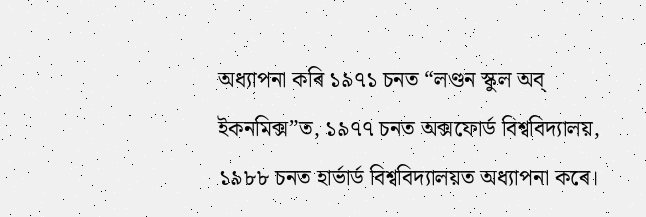অধ্যাপনা কৰি ১৯৭১ চনত “লণ্ডন স্কুল অব্ ইকনমিক্স”ত, ১৯৭৭ চনত অক্সফোর্ড বিশ্ববিদ্যালয়, ১৯৮৮ চনত হার্ভার্ড বিশ্ববিদ্যালয়ত অধ্যাপনা কৰে।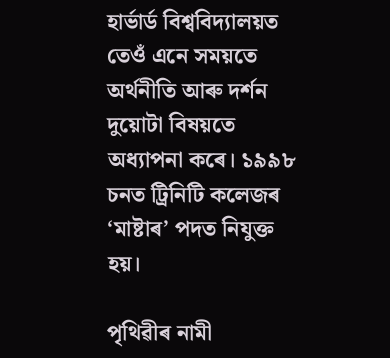হার্ভার্ড বিশ্ববিদ্যালয়ত তেওঁ এনে সময়তে অর্থনীতি আৰু দৰ্শন দুয়োটা বিষয়তে অধ্যাপনা কৰে। ১৯৯৮ চনত ট্রিনিটি কলেজৰ ‘মাষ্টাৰ’ পদত নিযুক্ত হয়।

পৃথিৱীৰ নামী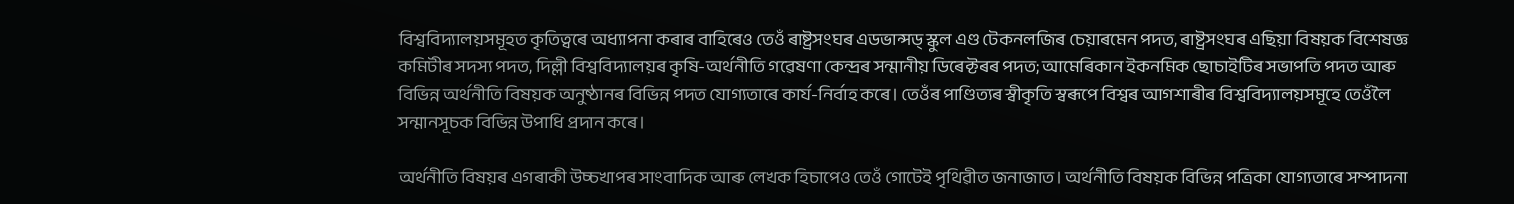বিশ্ববিদ্যালয়সমূহত কৃতিত্বৰে অধ্যাপনা কৰাৰ বাহিৰেও তেওঁ ৰাষ্ট্ৰসংঘৰ এডভান্সড্ স্কুল এণ্ড টেকনলজিৰ চেয়াৰমেন পদত, ৰাষ্ট্ৰসংঘৰ এছিয়া বিষয়ক বিশেষজ্ঞ কমিটীৰ সদস্য পদত, দিল্লী বিশ্ববিদ্যালয়ৰ কৃষি-অর্থনীতি গৱেষণা কেন্দ্ৰৰ সন্মানীয় ডিৰেক্টৰৰ পদত; আমেৰিকান ইকনমিক ছোচাইটিৰ সভাপতি পদত আৰু বিভিন্ন অর্থনীতি বিষয়ক অনুষ্ঠানৰ বিভিন্ন পদত যোগ্যতাৰে কাৰ্য-নিৰ্বাহ কৰে। তেওঁৰ পাণ্ডিত্যৰ স্বীকৃতি স্বৰূপে বিশ্বৰ আগশাৰীৰ বিশ্ববিদ্যালয়সমূহে তেওঁলৈ সন্মানসূচক বিভিন্ন উপাধি প্ৰদান কৰে।

অর্থনীতি বিষয়ৰ এগৰাকী উচ্চখাপৰ সাংবাদিক আৰু লেখক হিচাপেও তেওঁ গোটেই পৃথিৱীত জনাজাত। অর্থনীতি বিষয়ক বিভিন্ন পত্রিকা যোগ্যতাৰে সম্পাদনা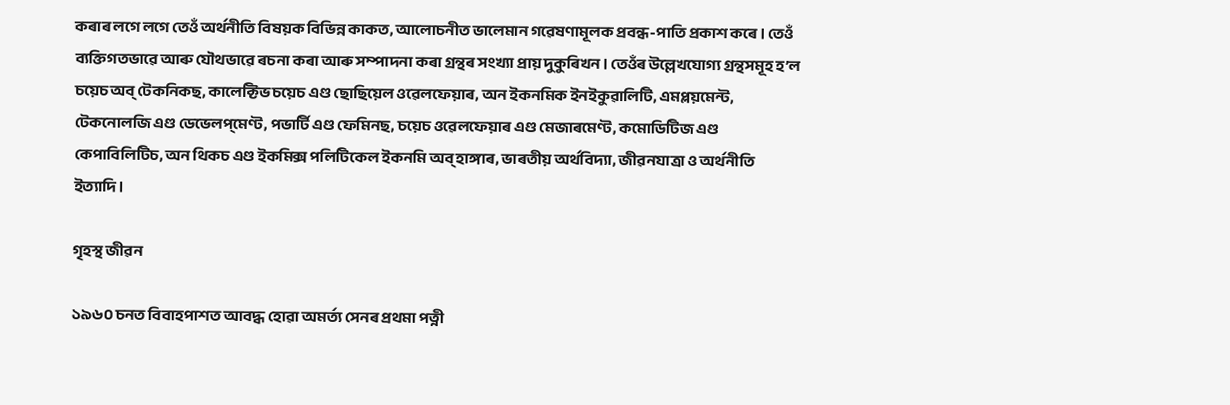কৰাৰ লগে লগে তেওঁ অর্থনীতি বিষয়ক বিভিন্ন কাকত, আলোচনীত ভালেমান গৱেষণামূলক প্রবন্ধ-পাতি প্রকাশ কৰে। তেওঁ ব্যক্তিগতভাৱে আৰু যৌথভাৱে ৰচনা কৰা আৰু সম্পাদনা কৰা গ্ৰন্থৰ সংখ্যা প্রায় দুকুৰিখন। তেওঁৰ উল্লেখযোগ্য গ্রন্থসমূহ হ’ল চয়েচ অব্ টেকনিকছ, কালেক্টিভ চয়েচ এণ্ড ছোছিয়েল ওৱেলফেয়াৰ, অন ইকনমিক ইনইকুৱালিটি, এমপ্লয়মেন্ট, টেকনোলজি এণ্ড ডেভেলপ্‌মেণ্ট, পভার্টি এণ্ড ফেমিনছ, চয়েচ ওৱেলফেয়াৰ এণ্ড মেজাৰমেণ্ট, কমোডিটিজ এণ্ড কেপাবিলিটিচ, অন থিকচ এণ্ড ইকমিক্স পলিটিকেল ইকনমি অব্ হাঙ্গাৰ, ভাৰতীয় অর্থবিদ্যা, জীৱনযাত্রা ও অর্থনীতি ইত্যাদি।

গৃহস্থ জীৱন

১৯৬০ চনত বিবাহপাশত আবদ্ধ হোৱা অমর্ত্য সেনৰ প্ৰথমা পত্নী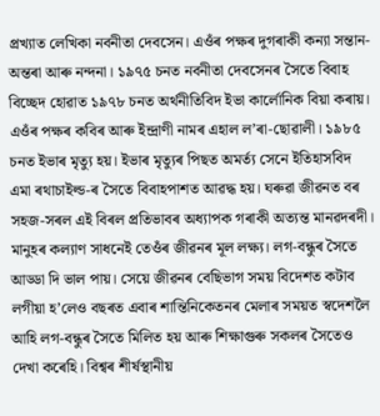প্রখ্যাত লেখিকা নবনীতা দেবসেন। এওঁৰ পক্ষৰ দুগৰাকী কন্যা সন্তান- অন্তৰা আৰু নন্দনা। ১৯৭৫ চনত নবনীতা দেবসেনৰ সৈতে বিবাহ বিচ্ছেদ হোৱাত ১৯৭৮ চনত অর্থনীতিবিদ ইভা কার্লোনিক বিয়া কৰায়। এওঁৰ পক্ষৰ কবিৰ আৰু ইন্দ্ৰাণী নামৰ এহাল ল’ৰা-ছোৱালী। ১৯৮৫ চনত ইভাৰ মৃত্যু হয়। ইভাৰ মৃত্যুৰ পিছত অমর্ত্য সেনে ইতিহাসবিদ এমা ৰথাচাইল্ড-ৰ সৈতে বিবাহপাশত আৱদ্ধ হয়। ঘৰুৱা জীৱনত বৰ সহজ-সৰল এই বিৰল প্ৰতিভাবৰ অধ্যাপক গৰাকী অত্যন্ত মানৱদৰদী। মানুহৰ কল্যাণ সাধনেই তেওঁৰ জীৱনৰ মূল লক্ষ্য। লগ-বন্ধুৰ সৈতে আড্ডা দি ভাল পায়। সেয়ে জীৱনৰ বেছিভাগ সময় বিদেশত কটাব লগীয়া হ’লেও বছৰত এবাৰ শান্তিনিকেতনৰ মেলাৰ সময়ত স্বদেশলৈ আহি লগ-বন্ধুৰ সৈতে মিলিত হয় আৰু শিক্ষাগুৰু সকলৰ সৈতেও দেখা কৰেহি। বিশ্বৰ শীর্ষস্থানীয়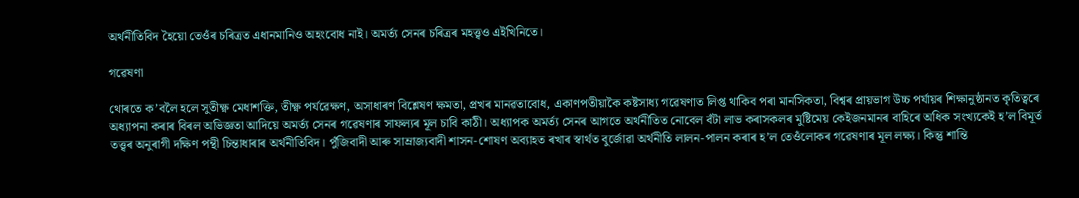অর্থনীতিবিদ হৈয়ো তেওঁৰ চৰিত্ৰত এধানমানিও অহংবোধ নাই। অমর্ত্য সেনৰ চৰিত্ৰৰ মহত্ত্বও এইখিনিতে।

গৱেষণা

থোৰতে ক’বলৈ হলে সুতীক্ষ্ণ মেধাশক্তি, তীক্ষ্ণ পৰ্যৱেক্ষণ, অসাধাৰণ বিশ্লেষণ ক্ষমতা, প্ৰখৰ মানৱতাবোধ, একাণপতীয়াকৈ কষ্টসাধ্য গৱেষণাত লিপ্ত থাকিব পৰা মানসিকতা, বিশ্বৰ প্ৰায়ভাগ উচ্চ পৰ্যায়ৰ শিক্ষানুষ্ঠানত কৃতিত্বৰে অধ্যাপনা কৰাৰ বিৰল অভিজ্ঞতা আদিয়ে অমর্ত্য সেনৰ গৱেষণাৰ সাফল্যৰ মূল চাবি কাঠী। অধ্যাপক অমর্ত্য সেনৰ আগতে অর্থনীতিত নোবেল বঁটা লাভ কৰাসকলৰ মুষ্টিমেয় কেইজনমানৰ বাহিৰে অধিক সংখ্যকেই হ’ল বিমূৰ্ত তত্ত্বৰ অনুৰাগী দক্ষিণ পন্থী চিন্তাধাৰাৰ অৰ্থনীতিবিদ। পুঁজিবাদী আৰু সাম্ৰাজ্যবাদী শাসন-শোষণ অব্যাহত ৰখাৰ স্বাৰ্থত বুর্জোৱা অৰ্থনীতি লালন-পালন কৰাৰ হ’ল তেওঁলোকৰ গৱেষণাৰ মূল লক্ষ্য। কিন্তু শান্তি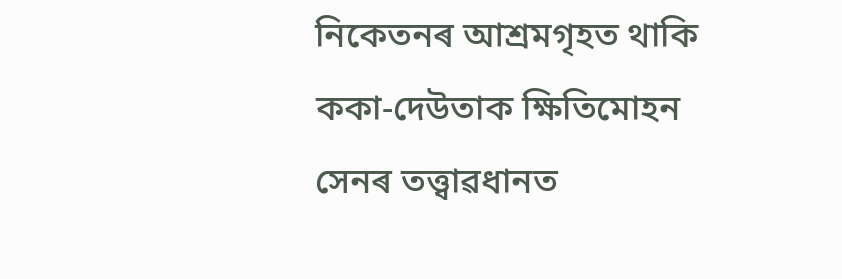নিকেতনৰ আশ্ৰমগৃহত থাকি ককা-দেউতাক ক্ষিতিমোহন সেনৰ তত্ত্বাৱধানত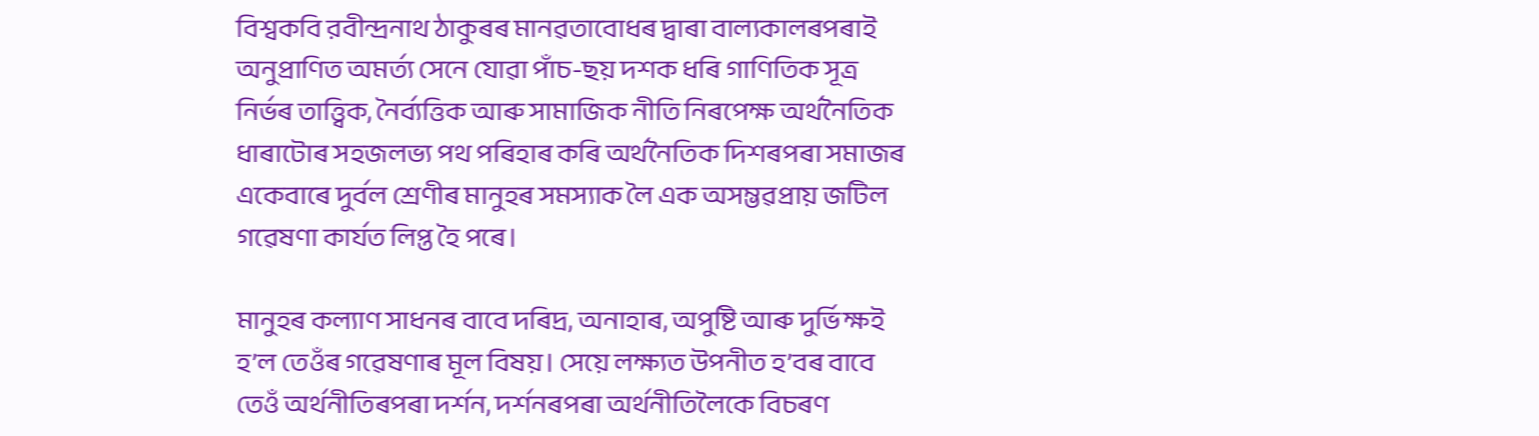বিশ্বকবি রবীন্দ্রনাথ ঠাকুৰৰ মানৱতাবোধৰ দ্বাৰা বাল্যকালৰপৰাই অনুপ্ৰাণিত অমর্ত্য সেনে যোৱা পাঁচ-ছয় দশক ধৰি গাণিতিক সূত্ৰ নিৰ্ভৰ তাত্ত্বিক, নৈর্ব্যত্তিক আৰু সামাজিক নীতি নিৰপেক্ষ অর্থনৈতিক ধাৰাটোৰ সহজলভ্য পথ পৰিহাৰ কৰি অৰ্থনৈতিক দিশৰপৰা সমাজৰ একেবাৰে দুৰ্বল শ্ৰেণীৰ মানুহৰ সমস্যাক লৈ এক অসম্ভৱপ্ৰায় জটিল গৱেষণা কাৰ্যত লিপ্ত হৈ পৰে।

মানুহৰ কল্যাণ সাধনৰ বাবে দৰিদ্ৰ, অনাহাৰ, অপুষ্টি আৰু দুৰ্ভিক্ষই হ’ল তেওঁৰ গৱেষণাৰ মূল বিষয়। সেয়ে লক্ষ্যত উপনীত হ’বৰ বাবে তেওঁ অৰ্থনীতিৰপৰা দৰ্শন, দৰ্শনৰপৰা অৰ্থনীতিলৈকে বিচৰণ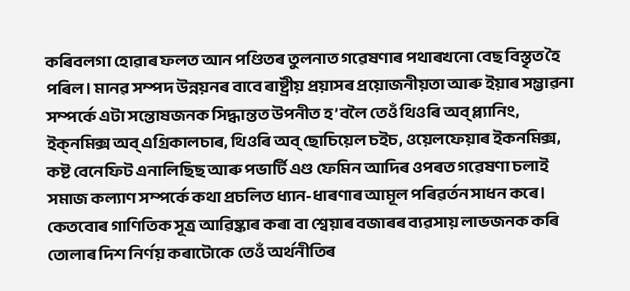কৰিবলগা হোৱাৰ ফলত আন পণ্ডিতৰ তুলনাত গৱেষণাৰ পথাৰখনো বেছ বিস্তৃত হৈ পৰিল। মানৱ সম্পদ উন্নয়নৰ বাবে ৰাষ্ট্ৰীয় প্ৰয়াসৰ প্ৰয়োজনীয়তা আৰু ইয়াৰ সম্ভাৱনা সম্পর্কে এটা সন্তোষজনক সিদ্ধান্তত উপনীত হ’বলৈ তেওঁ থিওৰি অব্ প্ল্যানিং, ইক্‌নমিক্স অব্ এগ্রিকালচাৰ, থিওৰি অব্ ছোচিয়েল চইচ, ওয়েলফেয়াৰ ইকনমিক্স, কষ্ট বেনেফিট এনালিছিছ আৰু পভার্টি এণ্ড ফেমিন আদিৰ ওপৰত গৱেষণা চলাই সমাজ কল্যাণ সম্পর্কে কথা প্রচলিত ধ্যান-ধাৰণাৰ আমূল পৰিৱৰ্তন সাধন কৰে। কেতবোৰ গাণিতিক সূত্ৰ আৱিষ্কাৰ কৰা বা শ্বেয়াৰ বজাৰৰ ব্যৱসায় লাভজনক কৰি তোলাৰ দিশ নিৰ্ণয় কৰাটোকে তেওঁ অৰ্থনীতিৰ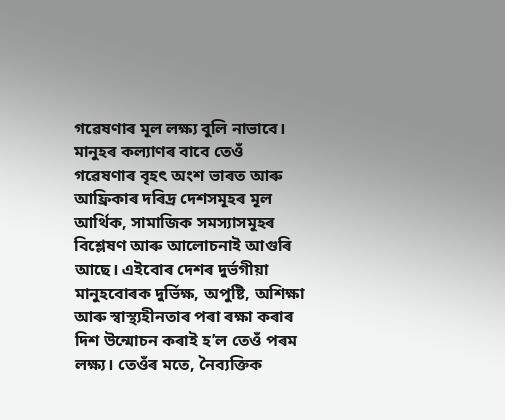গৱেষণাৰ মূল লক্ষ্য বুলি নাভাবে। মানুহৰ কল্যাণৰ বাবে তেওঁ গৱেষণাৰ বৃহৎ অংশ ভাৰত আৰু আফ্ৰিকাৰ দৰিদ্ৰ দেশসমূহৰ মূল আর্থিক, সামাজিক সমস্যাসমূহৰ বিশ্লেষণ আৰু আলোচনাই আগুৰি আছে। এইবোৰ দেশৰ দুৰ্ভগীয়া মানুহবোৰক দুর্ভিক্ষ, অপুষ্টি, অশিক্ষা আৰু স্বাস্থ্যহীনতাৰ পৰা ৰক্ষা কৰাৰ দিশ উন্মোচন কৰাই হ’ল তেওঁ পৰম লক্ষ্য। তেওঁৰ মতে, নৈব্যক্তিক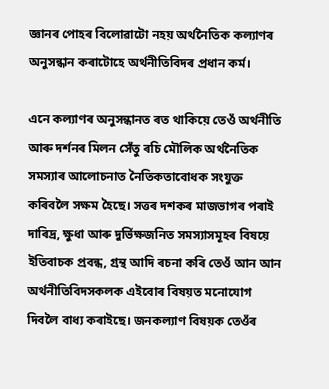জ্ঞানৰ পোহৰ বিলোৱাটো নহয় অর্থনৈতিক কল্যাণৰ অনুসন্ধান কৰাটোহে অৰ্থনীতিবিদৰ প্ৰধান কৰ্ম।

এনে কল্যাণৰ অনুসন্ধানত ৰত থাকিয়ে তেওঁ অৰ্থনীতি আৰু দৰ্শনৰ মিলন সেঁতু ৰচি মৌলিক অর্থনৈতিক সমস্যাৰ আলোচনাত নৈতিকতাবোধক সংযুক্ত কৰিবলৈ সক্ষম হৈছে। সত্তৰ দশকৰ মাজভাগৰ পৰাই দাৰিদ্ৰ, ক্ষুধা আৰু দুর্ভিক্ষজনিত সমস্যাসমূহৰ বিষয়ে ইতিবাচক প্রবন্ধ, গ্ৰন্থ আদি ৰচনা কৰি তেওঁ আন আন অর্থনীতিবিদসকলক এইবোৰ বিষয়ত মনোযোগ দিবলৈ বাধ্য কৰাইছে। জনকল্যাণ বিষয়ক তেওঁৰ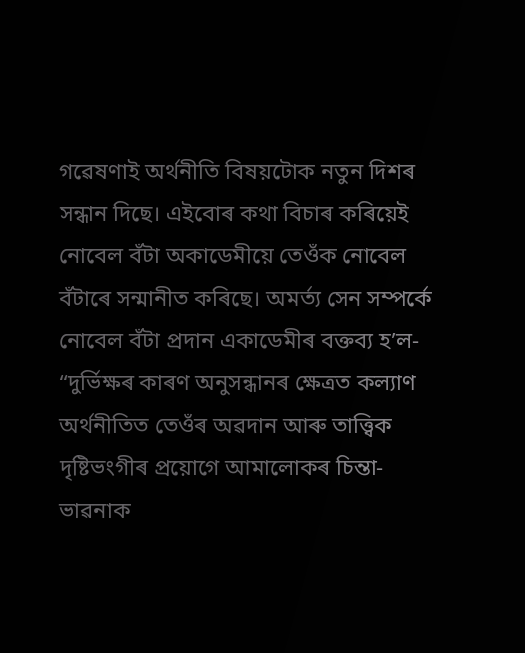গৱেষণাই অর্থনীতি বিষয়টোক নতুন দিশৰ সন্ধান দিছে। এইবোৰ কথা বিচাৰ কৰিয়েই নোবেল বঁটা অকাডেমীয়ে তেওঁক নোবেল বঁটাৰে সন্মানীত কৰিছে। অমর্ত্য সেন সম্পর্কে নোবেল বঁটা প্ৰদান একাডেমীৰ বক্তব্য হ’ল- “দুর্ভিক্ষৰ কাৰণ অনুসন্ধানৰ ক্ষেত্ৰত কল্যাণ অৰ্থনীতিত তেওঁৰ অৱদান আৰু তাত্ত্বিক দৃষ্টিভংগীৰ প্ৰয়োগে আমালোকৰ চিন্তা-ভাৱনাক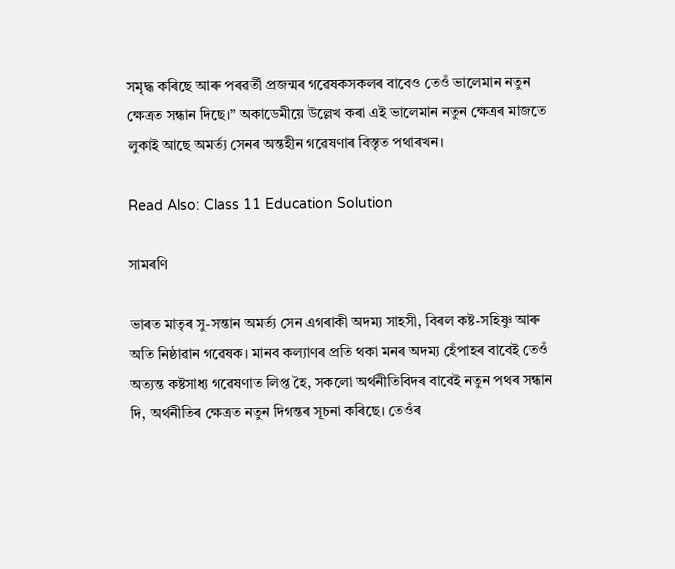সমৃদ্ধ কৰিছে আৰু পৰৱৰ্তী প্ৰজন্মৰ গৱেষকসকলৰ বাবেও তেওঁ ভালেমান নতুন ক্ষেত্ৰত সন্ধান দিছে।” অকাডেমীয়ে উল্লেখ কৰা এই ভালেমান নতুন ক্ষেত্ৰৰ মাজতে লুকাই আছে অমর্ত্য সেনৰ অন্তহীন গৱেষণাৰ বিস্তৃত পথাৰখন।

Read Also: Class 11 Education Solution

সামৰণি

ভাৰত মাতৃৰ সু-সন্তান অমর্ত্য সেন এগৰাকী অদম্য সাহসী, বিৰল কষ্ট-সহিষ্ণু আৰু অতি নিষ্ঠাৱান গৱেষক। মানব কল্যাণৰ প্ৰতি থকা মনৰ অদম্য হেঁপাহৰ বাবেই তেওঁ অত্যন্ত কষ্টসাধ্য গৱেষণাত লিপ্ত হৈ, সকলো অৰ্থনীতিবিদৰ বাবেই নতুন পথৰ সন্ধান দি, অৰ্থনীতিৰ ক্ষেত্ৰত নতুন দিগন্তৰ সূচনা কৰিছে। তেওঁৰ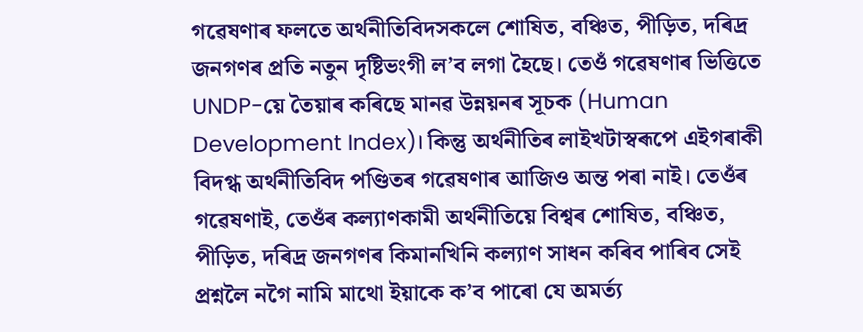গৱেষণাৰ ফলতে অর্থনীতিবিদসকলে শোষিত, বঞ্চিত, পীড়িত, দৰিদ্ৰ জনগণৰ প্ৰতি নতুন দৃষ্টিভংগী ল’ব লগা হৈছে। তেওঁ গৱেষণাৰ ভিত্তিতে UNDP-য়ে তৈয়াৰ কৰিছে মানৱ উন্নয়নৰ সূচক (Human Development Index)। কিন্তু অৰ্থনীতিৰ লাইখটাস্বৰূপে এইগৰাকী বিদগ্ধ অর্থনীতিবিদ পণ্ডিতৰ গৱেষণাৰ আজিও অন্ত পৰা নাই। তেওঁৰ গৱেষণাই, তেওঁৰ কল্যাণকামী অর্থনীতিয়ে বিশ্বৰ শোষিত, বঞ্চিত, পীড়িত, দৰিদ্ৰ জনগণৰ কিমানখিনি কল্যাণ সাধন কৰিব পাৰিব সেই প্রশ্নলৈ নগৈ নামি মাথো ইয়াকে ক’ব পাৰো যে অমর্ত্য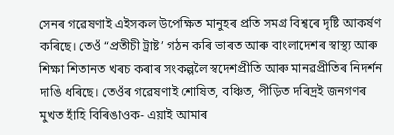সেনৰ গৱেষণাই এইসকল উপেক্ষিত মানুহৰ প্ৰতি সমগ্ৰ বিশ্বৰে দৃষ্টি আকৰ্ষণ কৰিছে। তেওঁ “প্রতীচী ট্ৰাষ্ট’ গঠন কৰি ভাৰত আৰু বাংলাদেশৰ স্বাস্থ্য আৰু শিক্ষা শিতানত খৰচ কৰাৰ সংকল্পলৈ স্বদেশপ্রীতি আৰু মানৱপ্ৰীতিৰ নিদৰ্শন দাঙি ধৰিছে। তেওঁৰ গৱেষণাই শোষিত, বঞ্চিত, পীড়িত দৰিদ্ৰই জনগণৰ মুখত হাঁহি বিৰিঙাওক- এয়াই আমাৰ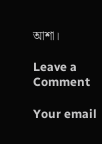আশা।

Leave a Comment

Your email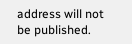address will not be published.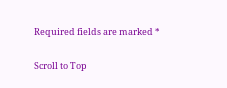Required fields are marked *

Scroll to Top